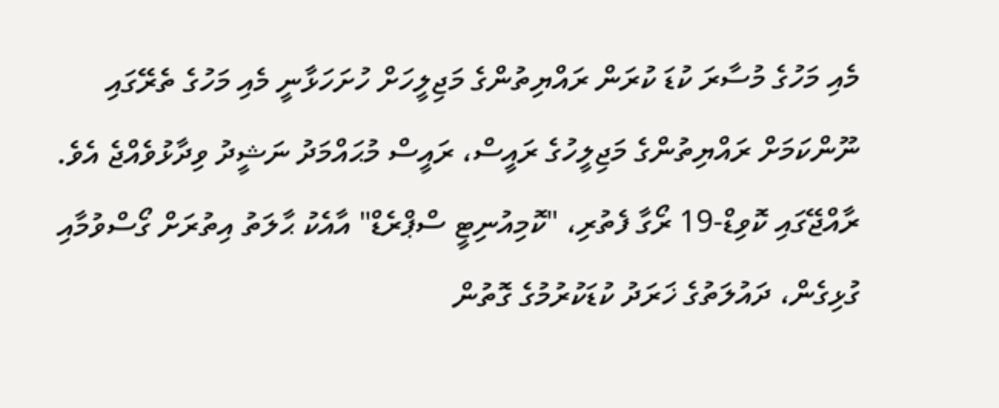މެއި މަހުގެ މުސާރަ ކުޑަ ކުރަން ރައްޔިތުންގެ މަޖިލީހަށް ހުށަހަޅާނީ މެއި މަހުގެ ތެރޭގައި ނޫންކަމަށް ރައްޔިތުންގެ މަޖިލީހުގެ ރައީސް، ރައީސް މުޙައްމަދު ނަޝީދު ވިދާޅުވެއްޖެ އެވެ.
ރާއްޖޭގައި ކޮވިޑް-19 ރޯގާ ފެތުރި، "ކޮމިއުނިޓީ ސްޕްރެޑް" އާއެކު ޙާލަތު އިތުރަށް ގޯސްވުމާއި ގުޅިގެން، ދައުލަތުގެ ޚަރަދު ކުޑަކުރުމުގެ ގޮތުން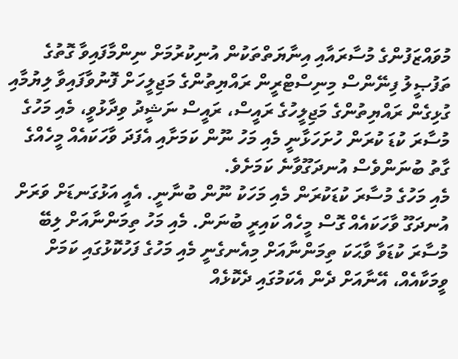މުވައްޒަފުންގެ މުސާރައާއި އިނާޔަތްތަކުން އުނިކުރުމަށް ނިންމާފައިވާ ގޮތުގެ ތަފުޞީލު ފިނޭންސް މިނިސްޓްރީން ރައްޔިތުންގެ މަޖިލީހަށް ފޮނުވާފައިވާ ލިޔުމާއި ގުޅިގެން ރައްޔިތުންގެ މަޖިލީހުގެ ރައީސް، ރައީސް ނަޝީދު ވިދާޅުވީ، މެއި މަހުގެ މުސާރަ ކުޑަ ކުރަން ހުށަހަޅާނީ މެއި މަހު ނޫން ކަމަށާއި އެފަދަ ވާހަކައެއް މީހެއްގެ ގާތު ބުނަންވެސް އުނދަގޫވާނެ ކަމަށެވެ.
މެއި މަހުގެ މުސާރަ ކުޑަކުރަން މެއި މަހަކު ނޫން ބުނާނީ. އެއީ އަޅުގަނޑަށް ވަރަށް އުނދަގޫ ވާހަކައެއް ގޮސް މީހެއް ކައިރީ ބުނަން. މެއި މަހު ތިމަންނާއަށް ލިބޭ މުސާރަ ކުޑަވާ ވާޙަކަ ތިމަންނާއަށް މިއެނގެނީ މެއި މަހުގެ ފަހުކޮޅުގައި ކަމަށް ވީމަކާއެއް، އޭނާއަށް ދެން އެކަމުގައި ދެކޮޅެއް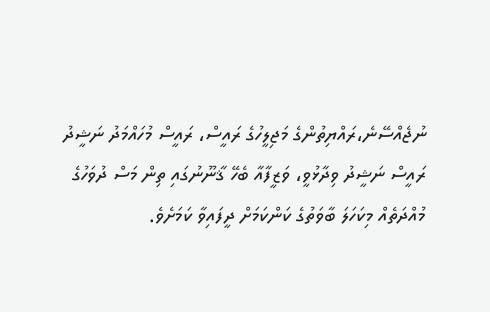ނުޖެއްސޭނެ،ރައްޔިތުންގެ މަޖިލީހުގެ ރައީސް، ރައީސް މުހައްމަދު ނަޝީދު
ރައީސް ނަޝީދު ވިދާޅުވީ، ވަޒީފާއާ ބެހޭ ޤާނޫނުގައި ތިން މަސް ދުވަހުގެ މުއްދަތެއް މިކަހަލަ ބާވަތުގެ ކަންކަމަށް ދީފައިވާ ކަމަށެވެ.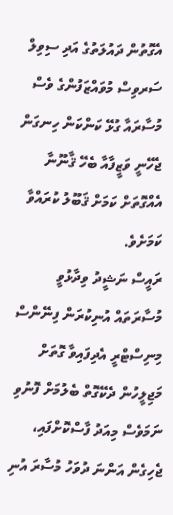އެގޮތުން ދައުލަތުގެ އަދި ސިވިލް ސަރވިސް މުވައްޒަފުންގެ ވެސް މުސާރައާ ގުޅޭ ކަންކަން ހިނގަން ޖެހޭނީ ވަޒީފާއާ ބެހޭ ޤާނޫނާ އެއްގޮތަށް ކަމަށް ޤަބޫލު ކުރައްވާ ކަމަށެވެ.
ރައީސް ނަޝީދު ވިދާޅުވީ މުސާރަތައް އުނިކުރަން ފިނޭންސް މިނިސްޓްރީ އެދިފައިވާ ގޮތަށް މަޖިލީހުން ދެކޭގޮތް ބެލުމަށް ފޮނުވި ނަމަވެސް މިއަދު ފާސްކޮށްފައި، ޖެހިގެން އަންނަ ދުވަހު މުސާރަ އުނި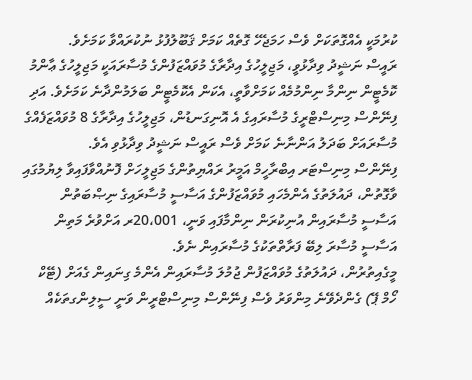ކުރުމަކީ އެއްގޮތަކަށް ވެސް ހަމަޖެހޭ ގޮތެއް ކަމަށް ޤަބޫލުފުޅު ނުކުރައްވާ ކަމަށެވެ.
ރައީސް ނަޝީދު ވިދާޅުވީ، މަޖިލީހުގެ އިދާރާގެ މުވައްޒަފުންގެ މުސާރައަކީ މަޖިލީހުގެ ޢާންމު ކޮމެޓީން ނިންމާ ނިންމުމެއް ކަމަށްވާތީ، އެކަން އެކޮމެޓީން ބަލަމުންދާނެ ކަމަށެވެ. އަދި ފިނޭންސް މިނިސްޓްރީގެ މުސާރައިގެ އެ އޮނިގަނޑުން، މަޖިލީހުގެ އިދާރާގެ 8 މުވައްޒަފެއްގެ މުސާރައަށް ބަދަލު އަންނާނެ ކަމަށް ވެސް ރައީސް ނަޝީދު ވިދާޅުވި އެވެ.
ފިނޭންސް މިނިސްޓަރ އިބްރާހީމް އަމީރު ރައްޔިތުންގެ މަޖިލީހަށް ފޮނުއްވާފައިވާ ލިޔުމުގައި ވާގޮތުން، ދައުލަތުގެ އެންމެހައި މުވައްޒަފުންގެ އަސާސީ މުސާރައިގެ ނިޞްބަތުން އަސާސީ މުސާރައިން އުނިކުރަން ނިންމާފައި ވަނީ، 20،001ރ އަށްވުރެ މަތިން އަސާސީ މުސާރަ ލިބޭ ފަރާތްތަކުގެ މުސާރައިން ނެވެ.
މީގެއިތުރުން، ދައުލަތުގެ މުވައްޒަފުން ޖުމުލަ މުސާރައިން އެންމެ ގިނައިން ގެއަށް (ޓޭކް ހޯމް ޕޭ) ގެންދެވޭނެ މިންވަރު ވެސް ފިނޭންސް މިނިސްޓްރީން ވަނީ ސީލިންގތަކެއް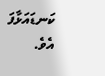ކަނޑައަޅާފަ އެވެ.